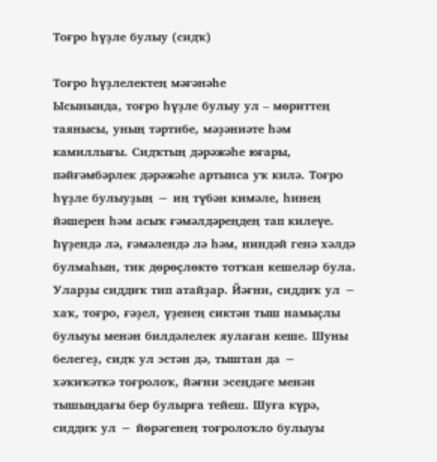Тоғро һүҙле булыу (сидҡ)

Тоғро һүҙлелектең мәғәнәһе
Ысынында, тоғро һүҙле булыу ул – мөриттең таянысы, уның тәртибе, мәҙәниәте һәм камиллығы. Сидҡтың дәрәжәһе юғары, пәйғәмбәрлек дәрәжәһе артынса уҡ килә. Тоғро һүҙле булыуҙың − иң түбән кимәле, һинең йәшерен һәм асыҡ ғәмәлдәреңдең тап килеүе. Һүҙендә лә, ғәмәлендә лә һәм, ниндәй генә хәлдә булмаһын, тик дөрөҫлөктө тотҡан кешеләр була. Уларҙы сиддиҡ тип атайҙар. Йәғни, сиддиҡ ул − хаҡ, тоғро, ғәҙел, үҙенең сиктән тыш намыҫлы булыуы менән билдәлелек яулаған кеше. Шуны белегеҙ, сидҡ ул эстән дә, тыштан да − хәҡиҡәткә тоғролоҡ, йәғни эсеңдәге менән тышыңдағы бер булырға тейеш. Шуға күрә, сиддиҡ ул − йөрәгенең тоғролоҡло булыуы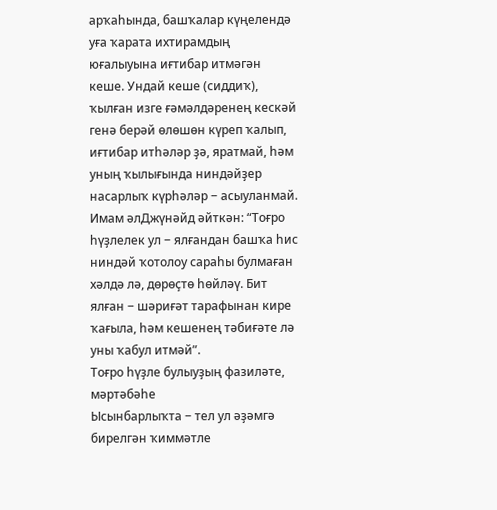арҡаһында, башҡалар күңелендә уға ҡарата ихтирамдың юғалыуына иғтибар итмәгән кеше. Ундай кеше (сиддиҡ), ҡылған изге ғәмәлдәренең кескәй генә берәй өлөшөн күреп ҡалып, иғтибар итһәләр ҙә, яратмай, һәм уның ҡылығында ниндәйҙер насарлыҡ күрһәләр − асыуланмай. Имам әлДжүнәйд әйткән: “Тоғро һүҙлелек ул − ялғандан башҡа һис ниндәй ҡотолоу сараһы булмаған хәлдә лә, дөрөҫтө һөйләү. Бит ялған − шәриғәт тарафынан кире ҡағыла, һәм кешенең тәбиғәте лә уны ҡабул итмәй”.
Тоғро һүҙле булыуҙың фазиләте, мәртәбәһе
Ысынбарлыҡта − тел ул әҙәмгә бирелгән ҡиммәтле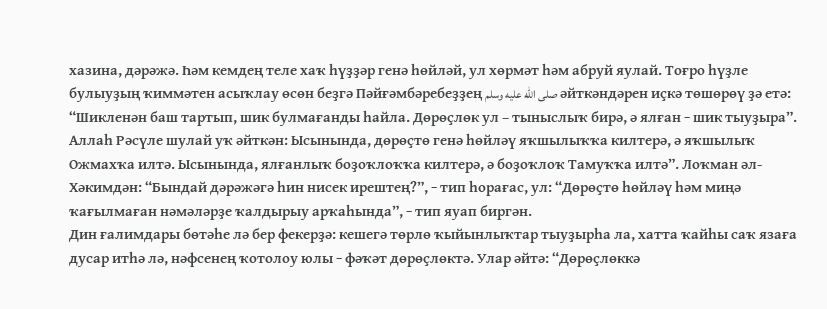хазина, дәрәжә. Һәм кемдең теле хаҡ һүҙҙәр генә һөйләй, ул хөрмәт һәм абруй яулай. Тоғро һүҙле булыуҙың ҡиммәтен асыҡлау өсөн беҙгә Пәйғәмбәребеҙҙең صلى الله عليه وسلم әйткәндәрен иҫкә төшөрөү ҙә етә: “Шикленән баш тартып, шик булмағанды һайла. Дөрөҫлөк ул – тыныслыҡ бирә, ә ялған − шик тыуҙыра”. Аллаһ Рәсүле шулай уҡ әйткән: Ысынында, дөрөҫтө генә һөйләү яҡшылыҡҡа килтерә, ә яҡшылыҡ Ожмахҡа илтә. Ысынында, ялғанлыҡ боҙоҡлоҡҡа килтерә, ә боҙоҡлоҡ Тамуҡҡа илтә”. Лоҡман әл-Хәкимдән: “Бындай дәрәжәгә һин нисек ирештең?”, − тип һорағас, ул: “Дөрөҫтө һөйләү һәм миңә ҡағылмаған нәмәләрҙе ҡалдырыу арҡаһында”, − тип яуап биргән.
Дин ғалимдары бөтәһе лә бер фекерҙә: кешегә төрлө ҡыйынлыҡтар тыуҙырһа ла, хатта ҡайһы саҡ язаға дусар итһә лә, нәфсенең ҡотолоу юлы − фәҡәт дөрөҫлөктә. Улар әйтә: “Дөрөҫлөккә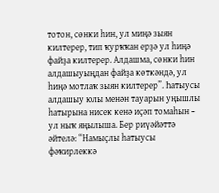тотон, сөнки һин, ул миңә зыян килтерер, тип ҡурҡҡан ерҙә ул һиңә файҙа килтерер. Алдашма, сөнки һин алдашыуыңдан файҙа көткәндә, ул һиңә мотлаҡ зыян килтерер”. Һатыусы алдашыу юлы менән тауарын уңышлы һатырына нисек кенә иҫәп томаһын − ул ныҡ яңылыша. Бер риүәйәттә әйтелә: “Намыҫлы һатыусы фәҡирлеккә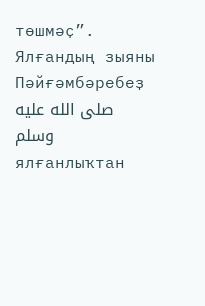төшмәҫ”.
Ялғандың зыяны
Пәйғәмбәребеҙ صلى الله عليه وسلم ялғанлыҡтан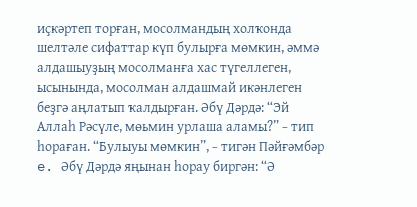иҫкәртеп торған, мосолмандың холҡонда шелтәле сифаттар күп булырға мөмкин, әммә алдашыуҙың мосолманға хас түгеллеген, ысынында, мосолман алдашмай икәнлеген беҙгә аңлатып ҡалдырған. Әбү Дәрдә: “Эй Аллаһ Рәсүле, мөьмин урлаша аламы?” − тип һораған. “Булыуы мөмкин”, − тигән Пәйғәмбәр e. Әбү Дәрдә яңынан һорау биргән: “Ә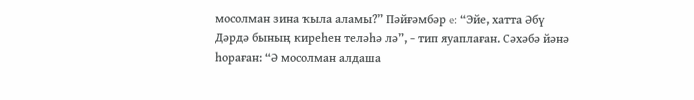мосолман зина ҡыла аламы?” Пәйғәмбәр e: “Эйе, хатта Әбү Дәрдә бының киреһен теләһә лә”, − тип яуаплаған. Сәхәбә йәнә һораған: “Ә мосолман алдаша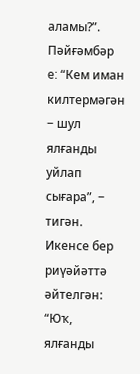аламы?”.
Пәйғәмбәр e: “Кем иман килтермәгән − шул ялғанды уйлап сығара”, − тигән. Икенсе бер риүәйәттә әйтелгән: “Юҡ, ялғанды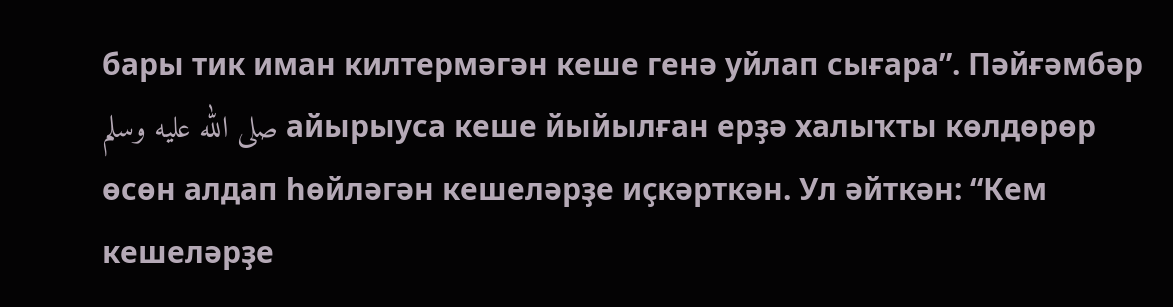бары тик иман килтермәгән кеше генә уйлап сығара”. Пәйғәмбәр صلى الله عليه وسلم айырыуса кеше йыйылған ерҙә халыҡты көлдөрөр өсөн алдап һөйләгән кешеләрҙе иҫкәрткән. Ул әйткән: “Кем кешеләрҙе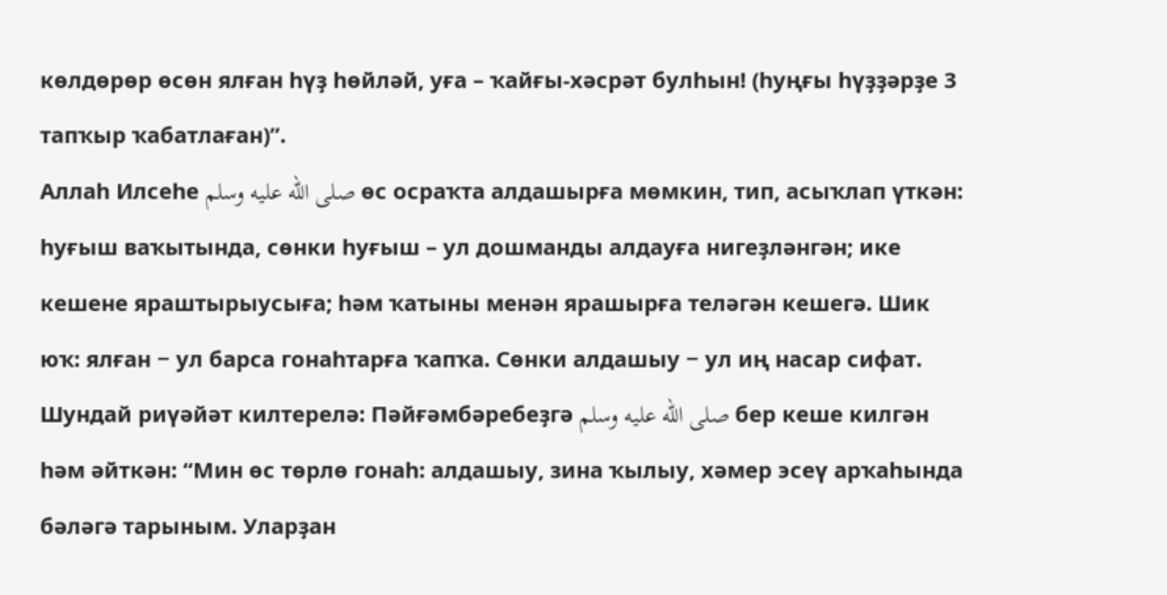көлдөрөр өсөн ялған һүҙ һөйләй, уға – ҡайғы-хәсрәт булһын! (һуңғы һүҙҙәрҙе 3 тапҡыр ҡабатлаған)”.
Аллаһ Илсеһе صلى الله عليه وسلم өс осраҡта алдашырға мөмкин, тип, асыҡлап үткән: һуғыш ваҡытында, сөнки һуғыш – ул дошманды алдауға нигеҙләнгән; ике кешене яраштырыусыға; һәм ҡатыны менән ярашырға теләгән кешегә. Шик юҡ: ялған − ул барса гонаһтарға ҡапҡа. Сөнки алдашыу − ул иң насар сифат. Шундай риүәйәт килтерелә: Пәйғәмбәребеҙгә صلى الله عليه وسلم бер кеше килгән һәм әйткән: “Мин өс төрлө гонаһ: алдашыу, зина ҡылыу, хәмер эсеү арҡаһында бәләгә тарыным. Уларҙан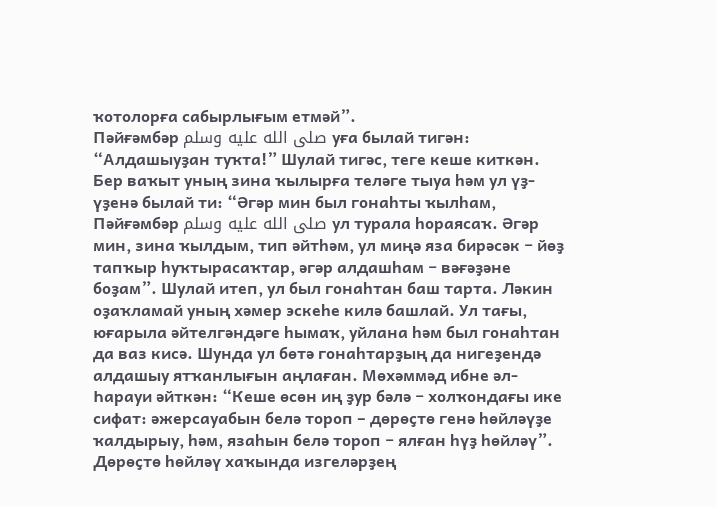ҡотолорға сабырлығым етмәй”.
Пәйғәмбәр صلى الله عليه وسلم уға былай тигән: “Алдашыуҙан туҡта!” Шулай тигәс, теге кеше киткән. Бер ваҡыт уның зина ҡылырға теләге тыуа һәм ул үҙ-үҙенә былай ти: “Әгәр мин был гонаһты ҡылһам, Пәйғәмбәр صلى الله عليه وسلم ул турала һораясаҡ. Әгәр мин, зина ҡылдым, тип әйтһәм, ул миңә яза бирәсәк − йөҙ тапҡыр һуҡтырасаҡтар, әгәр алдашһам − вәғәҙәне боҙам”. Шулай итеп, ул был гонаһтан баш тарта. Ләкин оҙаҡламай уның хәмер эскеһе килә башлай. Ул тағы, юғарыла әйтелгәндәге һымаҡ, уйлана һәм был гонаһтан да ваз кисә. Шунда ул бөтә гонаһтарҙың да нигеҙендә алдашыу ятҡанлығын аңлаған. Мөхәммәд ибне әл-Һарауи әйткән: “Кеше өсөн иң ҙур бәлә − холҡондағы ике сифат: әжерсауабын белә тороп – дөрөҫтө генә һөйләүҙе ҡалдырыу, һәм, язаһын белә тороп − ялған һүҙ һөйләү”.
Дөрөҫтө һөйләү хаҡында изгеләрҙең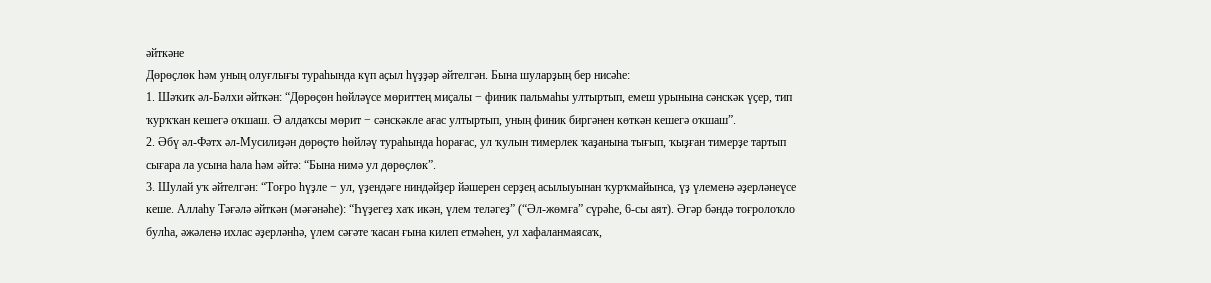әйткәне
Дөрөҫлөк һәм уның олуғлығы тураһында күп аҫыл һүҙҙәр әйтелгән. Бына шуларҙың бер нисәһе:
1. Шәҡиҡ әл-Бәлхи әйткән: “Дөрөҫөн һөйләүсе мөриттең миҫалы − финик пальмаһы ултыртып, емеш урынына сәнскәк үҫер, тип ҡурҡҡан кешегә оҡшаш. Ә алдаҡсы мөрит − сәнскәкле ағас ултыртып, уның финик биргәнен көткән кешегә оҡшаш”.
2. Әбү әл-Фәтх әл-Мусилиҙән дөрөҫтө һөйләү тураһында һорағас, ул ҡулын тимерлек ҡаҙанына тығып, ҡыҙған тимерҙе тартып сығара ла усына һала һәм әйтә: “Бына нимә ул дөрөҫлөк”.
3. Шулай уҡ әйтелгән: “Тоғро һүҙле − ул, үҙендәге ниндәйҙер йәшерен серҙең асылыуынан ҡурҡмайынса, үҙ үлеменә әҙерләнеүсе кеше. Аллаһу Тәғәлә әйткән (мәғәнәһе): “Һүҙегеҙ хаҡ икән, үлем теләгеҙ” (“Әл-жөмға” сүрәһе, 6-сы аят). Әгәр бәндә тоғролоҡло булһа, әжәленә ихлас әҙерләнһә, үлем сәғәте ҡасан ғына килеп етмәһен, ул хафаланмаясаҡ,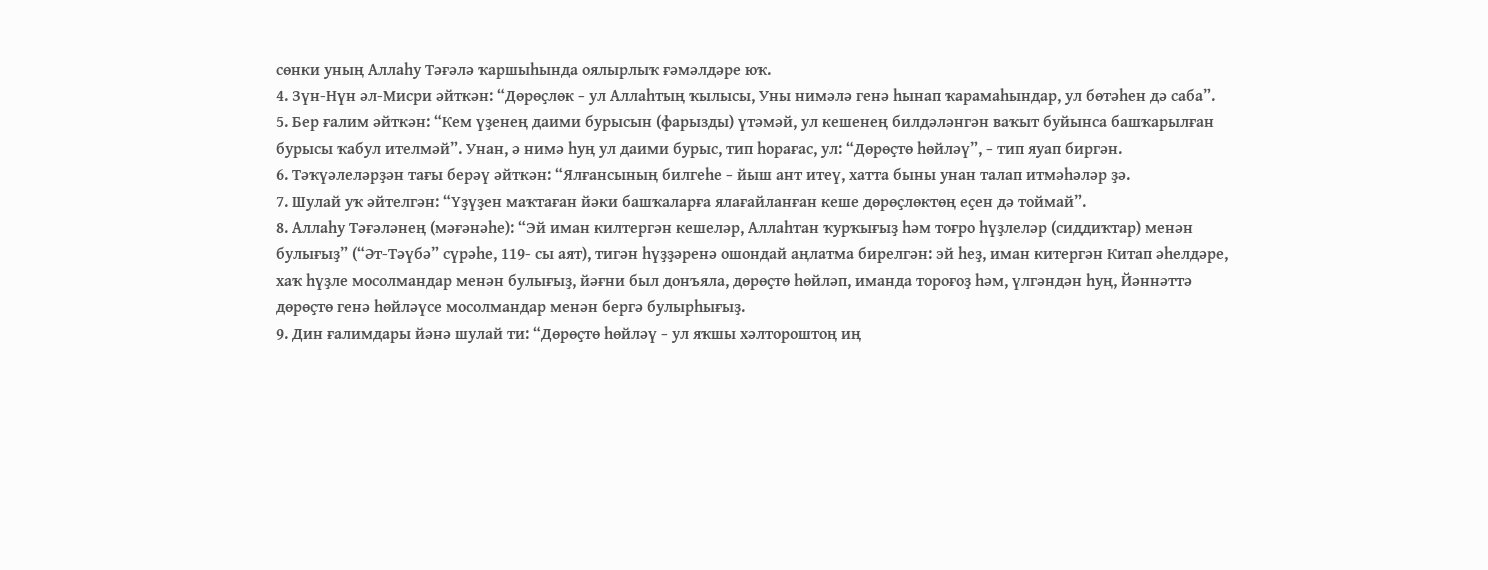сөнки уның Аллаһу Тәғәлә ҡаршыһында оялырлыҡ ғәмәлдәре юҡ.
4. Зүн-Нүн әл-Мисри әйткән: “Дөрөҫлөк − ул Аллаһтың ҡылысы, Уны нимәлә генә һынап ҡарамаһындар, ул бөтәһен дә саба”.
5. Бер ғалим әйткән: “Кем үҙенең даими бурысын (фарызды) үтәмәй, ул кешенең билдәләнгән ваҡыт буйынса башҡарылған бурысы ҡабул ителмәй”. Унан, ә нимә һуң ул даими бурыс, тип һорағас, ул: “Дөрөҫтө һөйләү”, − тип яуап биргән.
6. Тәҡүәлеләрҙән тағы берәү әйткән: “Ялғансының билгеһе − йыш ант итеү, хатта быны унан талап итмәһәләр ҙә.
7. Шулай уҡ әйтелгән: “Үҙүҙен маҡтаған йәки башҡаларға ялағайланған кеше дөрөҫлөктөң еҫен дә тоймай”.
8. Аллаһу Тәғәләнең (мәғәнәһе): “Эй иман килтергән кешеләр, Аллаһтан ҡурҡығыҙ һәм тоғро һүҙлеләр (сиддиҡтар) менән булығыҙ” (“Әт-Тәүбә” сүрәһе, 119- сы аят), тигән һүҙҙәренә ошондай аңлатма бирелгән: эй һеҙ, иман китергән Китап әһелдәре, хаҡ һүҙле мосолмандар менән булығыҙ, йәғни был донъяла, дөрөҫтө һөйләп, иманда тороғоҙ һәм, үлгәндән һуң, Йәннәттә дөрөҫтө генә һөйләүсе мосолмандар менән бергә булырһығыҙ.
9. Дин ғалимдары йәнә шулай ти: “Дөрөҫтө һөйләү − ул яҡшы хәлтороштоң иң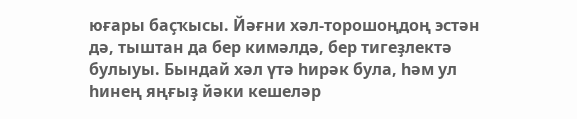юғары баҫҡысы. Йәғни хәл-торошоңдоң эстән дә, тыштан да бер кимәлдә, бер тигеҙлектә булыуы. Бындай хәл үтә һирәк була, һәм ул һинең яңғыҙ йәки кешеләр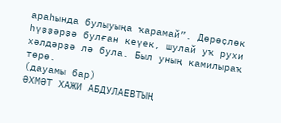араһында булыуыңа ҡарамай”. Дөрөҫлөк һүҙҙәрҙә булған кеүек, шулай уҡ рухи хәлдәрҙә лә була. Был уның камилыраҡ төрө.
(дауамы бар)
ӘХМӘТ ХАЖИ АБДУЛАЕВТЫҢ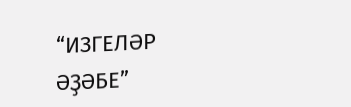“ИЗГЕЛӘР ӘҘӘБЕ”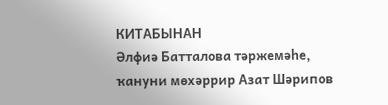КИТАБЫНАН
Әлфиә Батталова тәржемәһе,
ҡануни мөхәррир Азат Шәрипов